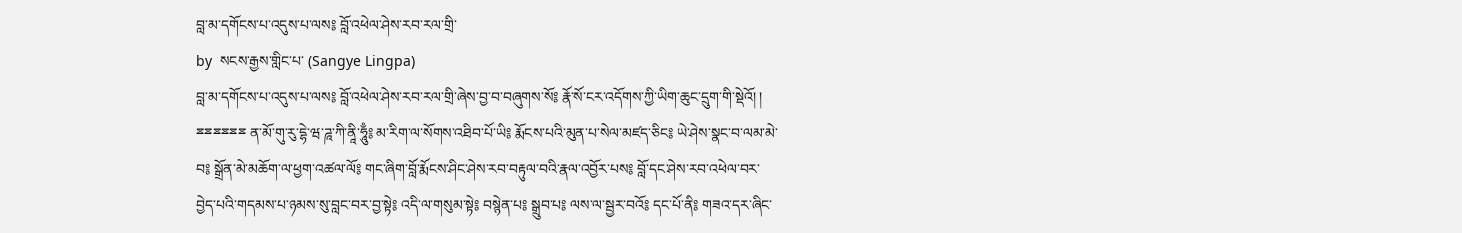བླ་མ་དགོངས་པ་འདུས་པ་ལས༔ བློ་འཕེལ་ཤེས་རབ་རལ་གྲི་
by  སངས་རྒྱས་གླིང་པ་ (Sangye Lingpa)
བླ་མ་དགོངས་པ་འདུས་པ་ལས༔ བློ་འཕེལ་ཤེས་རབ་རལ་གྲི་ཞེས་བྱ་བ་བཞུགས་སོ༔ རྣོ་སོ་ངར་འདོགས་ཀྱི་ཡིག་ཆུང་དྲུག་གི་སྡེའོ། ། ྈྈྈྈྈྈ ན་མོ་གུ་རུ་དྷེ་ཝ་ཌཱ་ཀི་ནཱི་ཧཱུྃ༔ མ་རིག་ལ་སོགས་འཐིབ་པོ་ཡི༔ རྨོངས་པའི་མུན་པ་སེལ་མཛད་ཅིང༔ ཡེ་ཤེས་སྣང་བ་ལམ་མེ་བ༔ སྒྲོན་མེ་མཆོག་ལ་ཕྱག་འཚལ་ལོ༔ གང་ཞིག་བློ་རྨོངས་ཤིང་ཤེས་རབ་བརྟུལ་བའི་རྣལ་འབྱོར་པས༔ བློ་དང་ཤེས་རབ་འཕེལ་བར་བྱེད་པའི་གདམས་པ་ཉམས་སུ་བླང་བར་བྱ་སྟེ༔ འདི་ལ་གསུམ་སྟེ༔ བསྙེན་པ༔ སྒྲུབ་པ༔ ལས་ལ་སྦྱར་བའོ༔ དང་པོ་ནི༔ གཟའ་དར་ཞིང་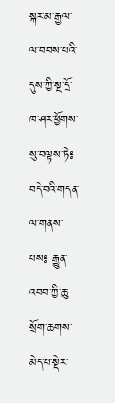སྐར་མ་རྒྱལ་ལ་བབས་པའི་དུས་ཀྱི་སྔ་དྲོ་ཁ་ཤར་ཕྱོགས་སུ་བལྟས་ཏེ༔ བདེ་བའི་གདན་ལ་གནས་པས༔ རྒྱུན་འབབ་ཀྱི་ཆུ་སྲོག་ཆགས་མེད་པ་སྡེར་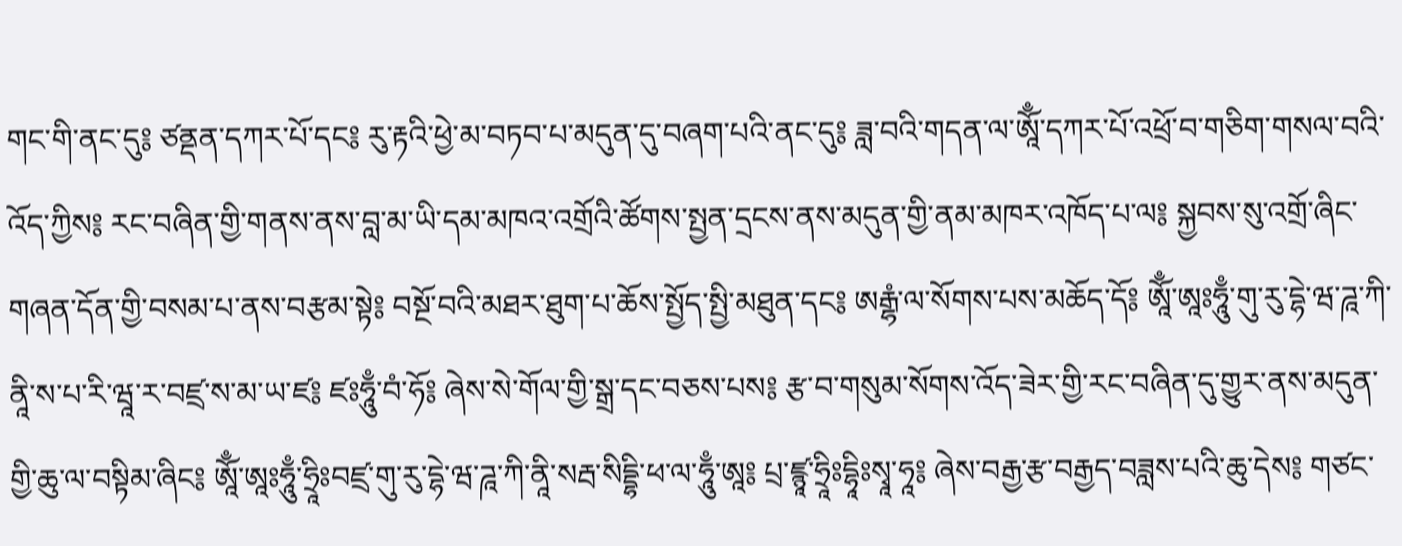གང་གི་ནང་དུ༔ ཙནྡན་དཀར་པོ་དང༔ རུ་རྟའི་ཕྱེ་མ་བཏབ་པ་མདུན་དུ་བཞག་པའི་ནང་དུ༔ ཟླ་བའི་གདན་ལ་ཨཱོྃ་དཀར་པོ་འཕྲོ་བ་གཅིག་གསལ་བའི་འོད་ཀྱིས༔ རང་བཞིན་གྱི་གནས་ནས་བླ་མ་ཡི་དམ་མཁའ་འགྲོའི་ཚོགས་སྤྱན་དྲངས་ནས་མདུན་གྱི་ནམ་མཁར་འཁོད་པ་ལ༔ སྐྱབས་སུ་འགྲོ་ཞིང་གཞན་དོན་གྱི་བསམ་པ་ནས་བརྩམ་སྟེ༔ བསྔོ་བའི་མཐར་ཐུག་པ་ཆོས་སྤྱོད་སྤྱི་མཐུན་དང༔ ཨརྒྷཾ་ལ་སོགས་པས་མཆོད་དོ༔ ཨཱོྃ་ཨཱཿཧཱུྃ་གུ་རུ་དྷེ་ཝ་ཌཱ་ཀི་ནཱི་ས་པ་རི་ཝཱ་ར་བཛྲ་ས་མ་ཡ་ཛ༔ ཛཿཧཱུྃ་བཾ་ཧོ༔ ཞེས་སེ་གོལ་གྱི་སྒྲ་དང་བཅས་པས༔ རྩ་བ་གསུམ་སོགས་འོད་ཟེར་གྱི་རང་བཞིན་དུ་གྱུར་ནས་མདུན་གྱི་ཆུ་ལ་བསྟིམ་ཞིང༔ ཨཱོྃ་ཨཱཿཧཱུྃ་ཧྲཱིཿབཛྲ་གུ་རུ་དྷེ་ཝ་ཌཱ་ཀི་ནཱི་སརྦ་སིདྡྷི་ཕ་ལ་ཧཱུྃ་ཨཱ༔ པྲ་ཛྙཱ་ཧྲཱིཿདྷཱིཿསྭཱ་ཧཱ༔ ཞེས་བརྒྱ་རྩ་བརྒྱད་བཟླས་པའི་ཆུ་དེས༔ གཙང་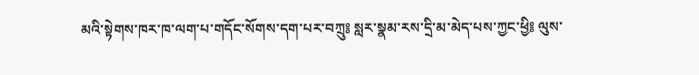མའི་སྟེགས་ཁར་ཁ་ལག་པ་གདོང་སོགས་དག་པར་བཀྲུ༔ སླར་སྣམ་རས་དྲི་མ་མེད་པས་ཀྱང་ཕྱི༔ ལུས་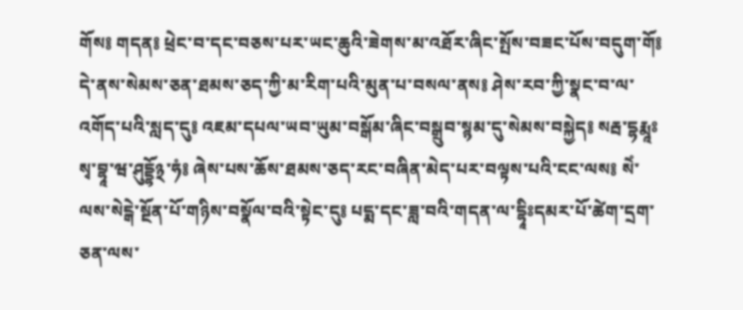གོས༔ གདན༔ ཕྲེང་བ་དང་བཅས་པར་ཡང་ཆུའི་ཟེགས་མ་འཐོར་ཞིང་སྤོས་བཟང་པོས་བདུག་གོ༔ དེ་ནས་སེམས་ཅན་ཐམས་ཅད་ཀྱི་མ་རིག་པའི་མུན་པ་བསལ་ནས༔ ཤེས་རབ་ཀྱི་སྣང་བ་ལ་འགོད་པའི་སླད་དུ༔ འཇམ་དཔལ་ཡབ་ཡུམ་བསྒོམ་ཞིང་བསྒྲུབ་སྙམ་དུ་སེམས་བསྐྱེད༔ སརྦ་དྷརྨཱཿསྭ་བྷཱ་ཝ་ཤུདྡྷོ྅་ཧཾ༔ ཞེས་པས་ཆོས་ཐམས་ཅད་རང་བཞིན་མེད་པར་བལྟས་པའི་ངང་ལས༔ སེཾ་ལས་སེངྒེ་སྔོན་པོ་གཉིས་བསྣོལ་བའི་སྟེང་དུ༔ པདྨ་དང་ཟླ་བའི་གདན་ལ་དྷཱིཿདམར་པོ་ཚེག་དྲག་ཅན་ལས་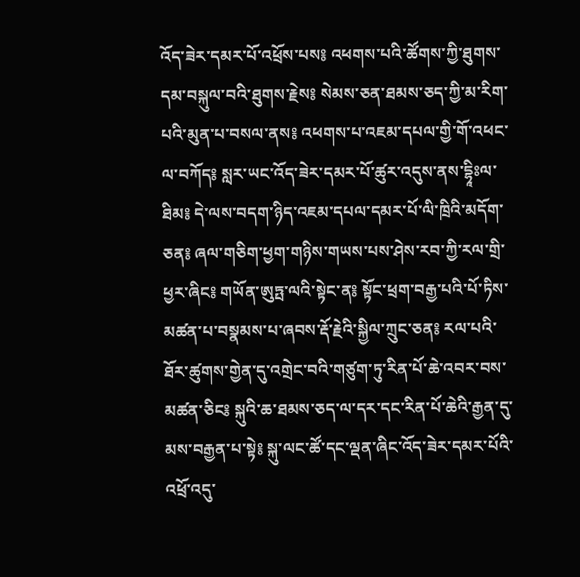འོད་ཟེར་དམར་པོ་འཕྲོས་པས༔ འཕགས་པའི་ཚོགས་ཀྱི་ཐུགས་དམ་བསྐུལ་བའི་ཐུགས་རྗེས༔ སེམས་ཅན་ཐམས་ཅད་ཀྱི་མ་རིག་པའི་མུན་པ་བསལ་ནས༔ འཕགས་པ་འཇམ་དཔལ་གྱི་གོ་འཕང་ལ་བཀོད༔ སླར་ཡང་འོད་ཟེར་དམར་པོ་ཚུར་འདུས་ནས་དྷཱིཿལ་ཐིམ༔ དེ་ལས་བདག་ཉིད་འཇམ་དཔལ་དམར་པོ་ལི་ཁྲིའི་མདོག་ཅན༔ ཞལ་གཅིག་ཕྱག་གཉིས་གཡས་པས་ཤེས་རབ་ཀྱི་རལ་གྲི་ཕྱར་ཞིང༔ གཡོན་ཨུཏྤ་ལའི་སྟེང་ན༔ སྟོང་ཕྲག་བརྒྱ་པའི་པོ་ཏིས་མཚན་པ་བསྣམས་པ་ཞབས་རྡོ་རྗེའི་སྐྱིལ་ཀྲུང་ཅན༔ རལ་པའི་ཐོར་ཚུགས་གྱེན་དུ་འགྲེང་བའི་གཙུག་ཏུ་རིན་པོ་ཆེ་འབར་བས་མཚན་ཅིང༔ སྐུའི་ཆ་ཐམས་ཅད་ལ་དར་དང་རིན་པོ་ཆེའི་རྒྱན་དུ་མས་བརྒྱན་པ་སྟེ༔ སྐུ་ལང་ཚོ་དང་ལྡན་ཞིང་འོད་ཟེར་དམར་པོའི་འཕྲོ་འདུ་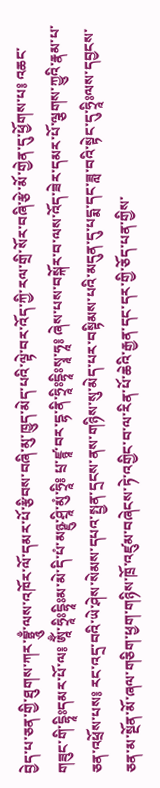བྱེད་པ་ཅན་གྱི་ཐུགས་ཀར་བྷྲཱུྃ་ལས་འཁོར་ལོ་དམར་པོ་རྩིབས་བཞི་མུ་ཁྱུད་མེད་པའི་ལྟེ་བར་འོད་ཀྱི་རལ་གྲི་སོར་བཞི་རྩེ་མོ་གྱེན་དུ་ཕྱོགས་པ༔ འཆང་གཟུང་གི་དྷཱིཿདམར་པོ་ལ༔ ཨཱོྃ་ཧྲཱིཿདྷཱིཿམ་མེ་དི་པཾ་མཉྫུ་ཤྲཱི་མུཾ་ཧྲཱི༔ པྲ་ཛྙཱ་བར་དྷ་ནི་ཧྲཱིཿདྷཱིཿསྭཱ་ཧཱ༔ ཞེས་པས་བསྐོར་བ་ལས་འོད་ཟེར་དམར་པོ་ལྕགས་ཀྱུའི་རྣམ་པ་ཅན་འཕྲོས་པས༔ རང་འདྲ་བའི་ཡེ་ཤེས་སེམས་དཔའ་སྤྱན་དྲངས་ནས་གཉིས་སུ་མེད་པར་བསྟིམས་པའི་མདུན་དུ་པདྨ་དང་ཟླ་བའི་སྟེང་དུ་ཧྲཱིཿལས་དབྱངས་ཅན་མ་སྔོན་མོ་ཞལ་གཅིག་ཕྱག་གཉིས་ཁྲོ་འཛུམ་བཞེངས་ཏེ་འགྱིང་བ་ལ་རིན་པོ་ཆེའི་རྒྱན་དང་དར་གྱི་ཅོད་པན་གྱིས་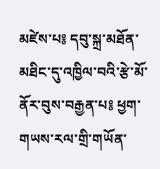མཛེས་པ༔ དབུ་སྐྲ་མཐོན་མཐིང་དུ་འཁྱིལ་བའི་རྩེ་མོ་ནོར་བུས་བརྒྱན་པ༔ ཕྱག་གཡས་རལ་གྲི་གཡོན་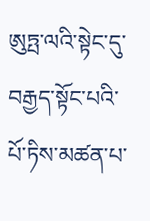ཨུཏྤ་ལའི་སྟེང་དུ་བརྒྱད་སྟོང་པའི་པོ་ཏིས་མཚན་པ་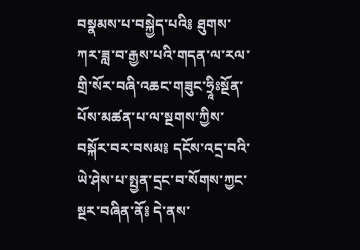བསྣམས་པ་བསྐྱེད་པའི༔ ཐུགས་ཀར་ཟླ་བ་རྒྱས་པའི་གདན་ལ་རལ་གྲི་སོར་བཞི་འཆང་གཟུང་ཧྲཱིཿསྔོན་པོས་མཚན་པ་ལ་སྔགས་ཀྱིས་བསྐོར་བར་བསམ༔ དངོས་འདྲ་བའི་ཡེ་ཤེས་པ་སྤྱན་དྲང་བ་སོགས་ཀྱང་སྔར་བཞིན་ནོ༔ དེ་ནས་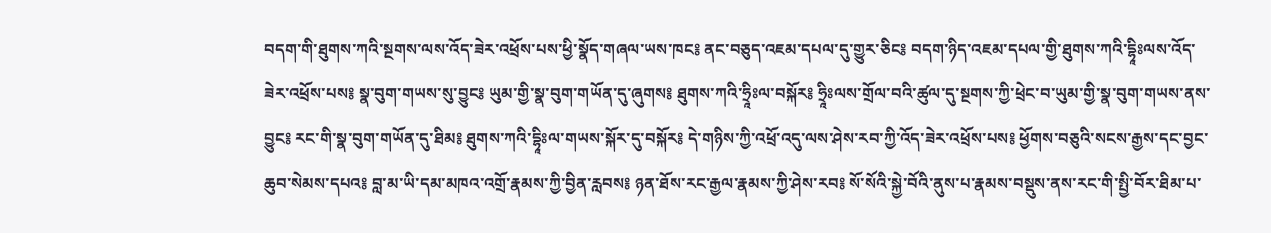བདག་གི་ཐུགས་ཀའི་སྔགས་ལས་འོད་ཟེར་འཕྲོས་པས་ཕྱི་སྣོད་གཞལ་ཡས་ཁང༔ ནང་བཅུད་འཇམ་དཔལ་དུ་གྱུར་ཅིང༔ བདག་ཉིད་འཇམ་དཔལ་གྱི་ཐུགས་ཀའི་དྷཱིཿལས་འོད་ཟེར་འཕྲོས་པས༔ སྣ་བུག་གཡས་སུ་བྱུང༔ ཡུམ་གྱི་སྣ་བུག་གཡོན་དུ་ཞུགས༔ ཐུགས་ཀའི་ཧྲཱིཿལ་བསྐོར༔ ཧྲཱིཿལས་གྲོལ་བའི་ཚུལ་དུ་སྔགས་ཀྱི་ཕྲེང་བ་ཡུམ་གྱི་སྣ་བུག་གཡས་ནས་བྱུང༔ རང་གི་སྣ་བུག་གཡོན་དུ་ཐིམ༔ ཐུགས་ཀའི་དྷཱིཿལ་གཡས་སྐོར་དུ་བསྐོར༔ དེ་གཉིས་ཀྱི་འཕྲོ་འདུ་ལས་ཤེས་རབ་ཀྱི་འོད་ཟེར་འཕྲོས་པས༔ ཕྱོགས་བཅུའི་སངས་རྒྱས་དང་བྱང་ཆུབ་སེམས་དཔའ༔ བླ་མ་ཡི་དམ་མཁའ་འགྲོ་རྣམས་ཀྱི་བྱིན་རླབས༔ ཉན་ཐོས་རང་རྒྱལ་རྣམས་ཀྱི་ཤེས་རབ༔ སོ་སོའི་སྐྱེ་བོའི་ནུས་པ་རྣམས་བསྡུས་ནས་རང་གི་སྤྱི་བོར་ཐིམ་པ་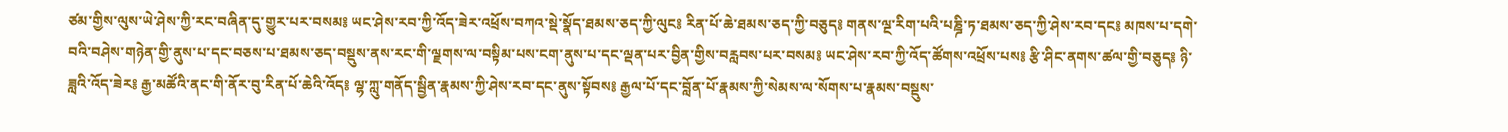ཙམ་གྱིས་ལུས་ཡེ་ཤེས་ཀྱི་རང་བཞིན་དུ་གྱུར་པར་བསམ༔ ཡང་ཤེས་རབ་ཀྱི་འོད་ཟེར་འཕྲོས་བཀའ་སྡེ་སྣོད་ཐམས་ཅད་ཀྱི་ལུང༔ རིན་པོ་ཆེ་ཐམས་ཅད་ཀྱི་བཅུད༔ གནས་ལྔ་རིག་པའི་པཎྜི་ཏ་ཐམས་ཅད་ཀྱི་ཤེས་རབ་དང༔ མཁས་པ་དགེ་བའི་བཤེས་གཉེན་གྱི་ནུས་པ་དང་བཅས་པ་ཐམས་ཅད་བསྡུས་ནས་རང་གི་ལྗགས་ལ་བསྟིམ་པས་ངག་ནུས་པ་དང་ལྡན་པར་བྱིན་གྱིས་བརླབས་པར་བསམ༔ ཡང་ཤེས་རབ་ཀྱི་འོད་ཚོགས་འཕྲོས་པས༔ རྩི་ཤིང་ནགས་ཚལ་གྱི་བཅུད༔ ཉི་ཟླའི་འོད་ཟེར༔ རྒྱ་མཚོའི་ནང་གི་ནོར་བུ་རིན་པོ་ཆེའི་འོད༔ ལྷ་ཀླུ་གནོད་སྦྱིན་རྣམས་ཀྱི་ཤེས་རབ་དང་ནུས་སྟོབས༔ རྒྱལ་པོ་དང་བློན་པོ་རྣམས་ཀྱི་སེམས་ལ་སོགས་པ་རྣམས་བསྡུས་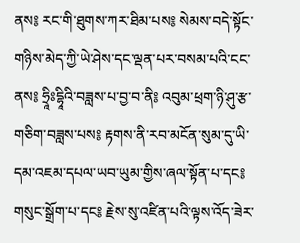ནས༔ རང་གི་ཐུགས་ཀར་ཐིམ་པས༔ སེམས་བདེ་སྟོང་གཉིས་མེད་ཀྱི་ཡེ་ཤེས་དང་ལྡན་པར་བསམ་པའི་ངང་ནས༔ ཧྲཱིཿདྷཱིའི་བཟླས་པ་བྱ་བ་ནི༔ འབུམ་ཕྲག་ཉི་ཤུ་རྩ་གཅིག་བཟླས་པས༔ རྟགས་ནི་རབ་མངོན་སུམ་དུ་ཡི་དམ་འཇམ་དཔལ་ཡབ་ཡུམ་གྱིས་ཞལ་སྟོན་པ་དང༔ གསུང་སྒྲོག་པ་དང༔ རྗེས་སུ་འཛིན་པའི་ལྟས་འོད་ཟེར་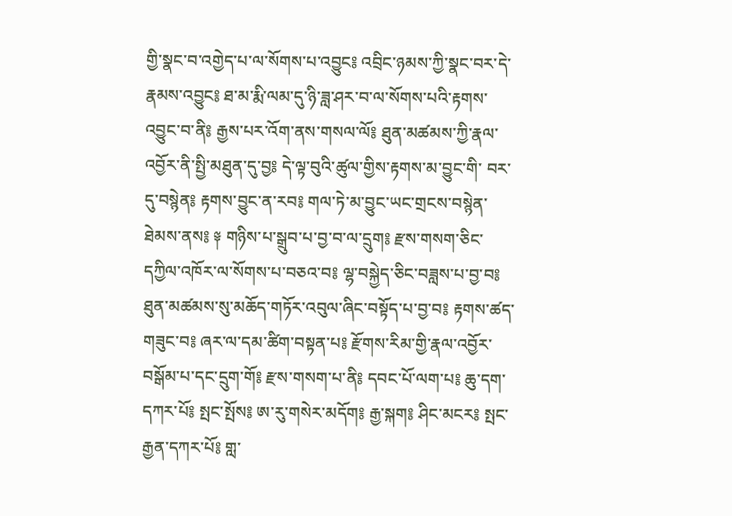གྱི་སྣང་བ་འགྱེད་པ་ལ་སོགས་པ་འབྱུང༔ འབྲིང་ཉམས་ཀྱི་སྣང་བར་དེ་རྣམས་འབྱུང༔ ཐ་མ་རྨི་ལམ་དུ་ཉི་ཟླ་ཤར་བ་ལ་སོགས་པའི་རྟགས་འབྱུང་བ་ནི༔ རྒྱས་པར་འོག་ནས་གསལ་ལོ༔ ཐུན་མཚམས་ཀྱི་རྣལ་འབྱོར་ནི་སྤྱི་མཐུན་དུ་བྱ༔ དེ་ལྟ་བུའི་ཚུལ་གྱིས་རྟགས་མ་བྱུང་གི་ བར་དུ་བསྙེན༔ རྟགས་བྱུང་ན་རབ༔ གལ་ཏེ་མ་བྱུང་ཡང་གྲངས་བསྙེན་ཐེམས་ནས༔ ༈ གཉིས་པ་སྒྲུབ་པ་བྱ་བ་ལ་དྲུག༔ རྫས་གསག་ཅིང་དཀྱིལ་འཁོར་ལ་སོགས་པ་བཅའ་བ༔ ལྷ་བསྐྱེད་ཅིང་བཟླས་པ་བྱ་བ༔ ཐུན་མཚམས་སུ་མཆོད་གཏོར་འབུལ་ཞིང་བསྟོད་པ་བྱ་བ༔ རྟགས་ཚད་གཟུང་བ༔ ཞར་ལ་དམ་ཚིག་བསྟན་པ༔ རྫོགས་རིམ་གྱི་རྣལ་འབྱོར་བསྒོམ་པ་དང་དྲུག་གོ༔ རྫས་གསག་པ་ནི༔ དབང་པོ་ལག་པ༔ ཆུ་དག་དཀར་པོ༔ སྤང་སྤོས༔ ཨ་རུ་གསེར་མདོག༔ རྒྱ་སྐག༔ ཤིང་མངར༔ སྤང་རྒྱན་དཀར་པོ༔ གླ་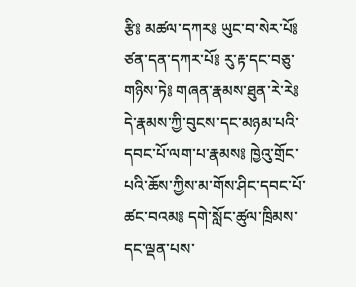རྩི༔ མཚལ་དཀར༔ ཡུང་བ་སེར་པོ༔ ཙན་དན་དཀར་པོ༔ རུ་རྟ་དང་བཅུ་གཉིས་ཏེ༔ གཞན་རྣམས་ཐུན་རེ་རེ༔ དེ་རྣམས་ཀྱི་བུངས་དང་མཉམ་པའི་དབང་པོ་ལག་པ་རྣམས༔ ཁྱེའུ་གྲོང་པའི་ཆོས་ཀྱིས་མ་གོས་ཤིང་དབང་པོ་ཚང་བའམ༔ དགེ་སློང་ཚུལ་ཁྲིམས་དང་ལྡན་པས་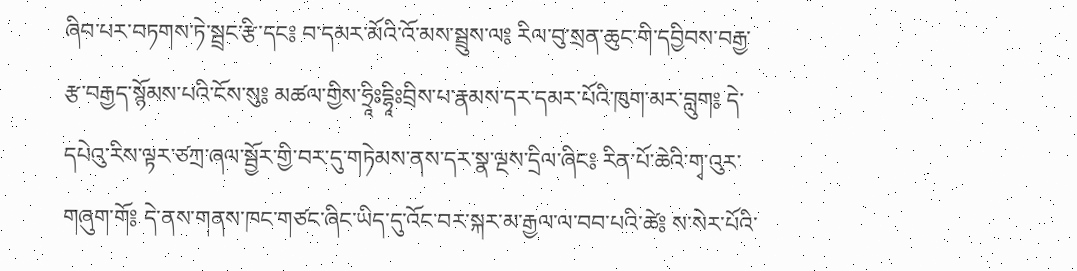ཞིབ་པར་བཏགས་ཏེ་སྦྲང་རྩི་དང༔ བ་དམར་མོའི་འོ་མས་སྦྲུས་ལ༔ རིལ་བུ་སྲན་ཆུང་གི་དབྱིབས་བརྒྱ་རྩ་བརྒྱད་སྙོམས་པའི་ངོས་སུ༔ མཚལ་གྱིས་ཧྲཱིཿདྷཱིཿབྲིས་པ་རྣམས་དར་དམར་པོའི་ཁུག་མར་བླུག༔ དེ་དཔེའུ་རིས་ལྟར་ཙཀྲ་ཞལ་སྦྱོར་གྱི་བར་དུ་གཏེམས་ནས་དར་སྣ་ལྔས་དྲིལ་ཞིང༔ རིན་པོ་ཆེའི་གྭ་འུར་གཞུག་གོ༔ དེ་ནས་གནས་ཁང་གཙང་ཞིང་ཡིད་དུ་འོང་བར་སྐར་མ་རྒྱལ་ལ་བབ་པའི་ཚེ༔ ས་སེར་པོའི་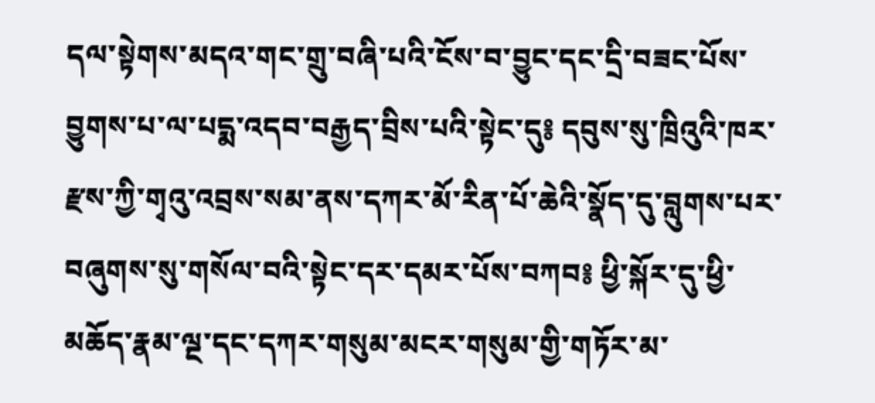དལ་སྟེགས་མདའ་གང་གྲུ་བཞི་པའི་ངོས་བ་བྱུང་དང་དྲི་བཟང་པོས་བྱུགས་པ་ལ་པདྨ་འདབ་བརྒྱད་བྲིས་པའི་སྟེང་དུ༔ དབུས་སུ་ཁྲིའུའི་ཁར་རྫས་ཀྱི་གྭའུ་འབྲས་སམ་ནས་དཀར་མོ་རིན་པོ་ཆེའི་སྣོད་དུ་བླུགས་པར་བཞུགས་སུ་གསོལ་བའི་སྟེང་དར་དམར་པོས་བཀབ༔ ཕྱི་སྐོར་དུ་ཕྱི་མཆོད་རྣམ་ལྔ་དང་དཀར་གསུམ་མངར་གསུམ་གྱི་གཏོར་མ་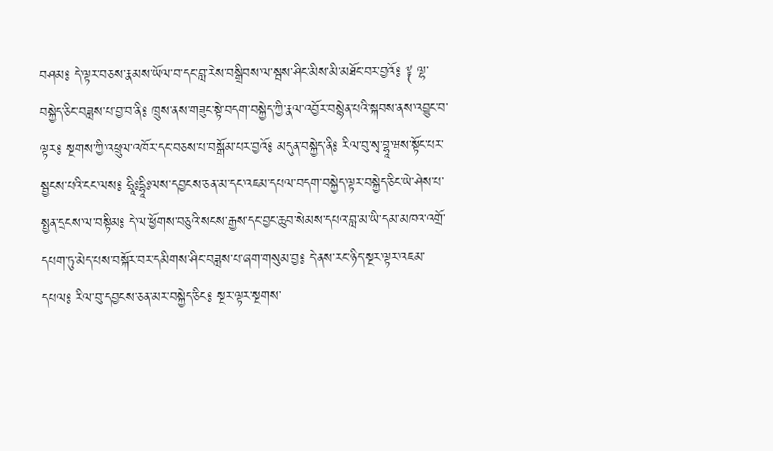བཤམ༔ དེ་ལྟར་བཅས་རྣམས་ཡོལ་བ་དང་བླ་རེས་བསྒྲིབས་ལ་སྦས་ཤིང་མིས་མི་མཐོང་བར་བྱའོ༔ ༈ ལྷ་བསྐྱེད་ཅིང་བཟླས་པ་བྱ་བ་ནི༔ ཁྲུས་ནས་གཟུང་སྟེ་བདག་བསྐྱེད་ཀྱི་རྣལ་འབྱོར་བསྙེན་པའི་སྐབས་ནས་འབྱུང་བ་ལྟར༔ སྔགས་ཀྱི་འཕྲུལ་འཁོར་དང་བཅས་པ་བསྒོམ་པར་བྱའོ༔ མདུན་བསྐྱེད་ནི༔ རིལ་བུ་སྭ་བྷཱ་ཝས་སྟོང་པར་སྦྱངས་པའི་ངང་ལས༔ ཧྲཱིཿདྷཱིཿལས་དབྱངས་ཅན་མ་དང་འཇམ་དཔལ་བདག་བསྐྱེད་ལྟར་བསྐྱེད་ཅིང་ཡེ་ཤེས་པ་སྤྱན་དྲངས་ལ་བསྟིམ༔ དེ་ལ་ཕྱོགས་བཅུའི་སངས་རྒྱས་དང་བྱང་ཆུབ་སེམས་དཔའ་བླ་མ་ཡི་དམ་མཁའ་འགྲོ་དཔག་ཏུ་མེད་པས་བསྐོར་བར་དམིགས་ཤིང་བཟླས་པ་ཞག་གསུམ་བྱ༔ དེ་ནས་རང་ཉིད་སྔར་ལྟར་འཇམ་དཔལ༔ རིལ་བུ་དབྱངས་ཅན་མར་བསྐྱེད་ཅིང༔ སྔར་ལྟར་སྔགས་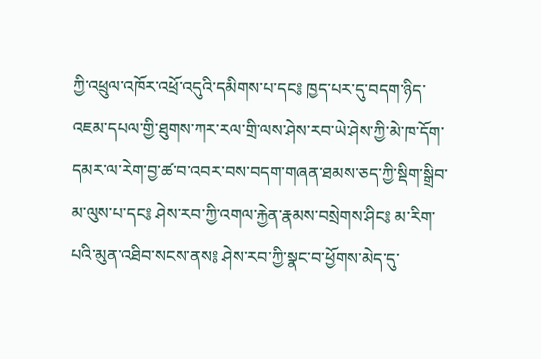ཀྱི་འཕྲུལ་འཁོར་འཕྲོ་འདུའི་དམིགས་པ་དང༔ ཁྱད་པར་དུ་བདག་ཉིད་འཇམ་དཔལ་གྱི་ཐུགས་ཀར་རལ་གྲི་ལས་ཤེས་རབ་ཡེ་ཤེས་ཀྱི་མེ་ཁ་དོག་དམར་ལ་རེག་བྱ་ཚ་བ་འབར་བས་བདག་གཞན་ཐམས་ཅད་ཀྱི་སྡིག་སྒྲིབ་མ་ལུས་པ་དང༔ ཤེས་རབ་ཀྱི་འགལ་རྐྱེན་རྣམས་བསྲེགས་ཤིང༔ མ་རིག་པའི་མུན་འཐིབ་སངས་ནས༔ ཤེས་རབ་ཀྱི་སྣང་བ་ཕྱོགས་མེད་དུ་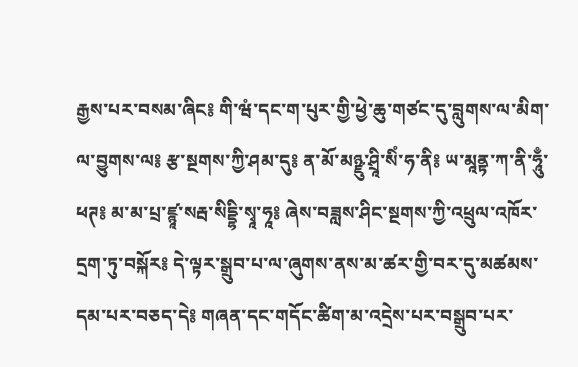རྒྱས་པར་བསམ་ཞིང༔ གི་ཝཾ་དང་ག་པུར་གྱི་ཕྱེ་ཆུ་གཙང་དུ་བླུགས་ལ་མིག་ལ་བྱུགས་ལ༔ རྩ་སྔགས་ཀྱི་ཤམ་དུ༔ ན་མོ་མཉྫུ་ཤྲཱི་སིཾ་ཧ་ནི༔ ཡ་མཱནྟ་ཀ་ནི་ཧཱུྃ་ཕཊ༔ མ་མ་པྲ་ཛྙཱ་སརྦ་སིདྡྷི་སྭཱ་ཧཱ༔ ཞེས་བཟླས་ཤིང་སྔགས་ཀྱི་འཕྲུལ་འཁོར་དྲག་ཏུ་བསྐོར༔ དེ་ལྟར་སྒྲུབ་པ་ལ་ཞུགས་ནས་མ་ཚར་གྱི་བར་དུ་མཚམས་དམ་པར་བཅད་དེ༔ གཞན་དང་གདོང་ཚིག་མ་འདྲེས་པར་བསྒྲུབ་པར་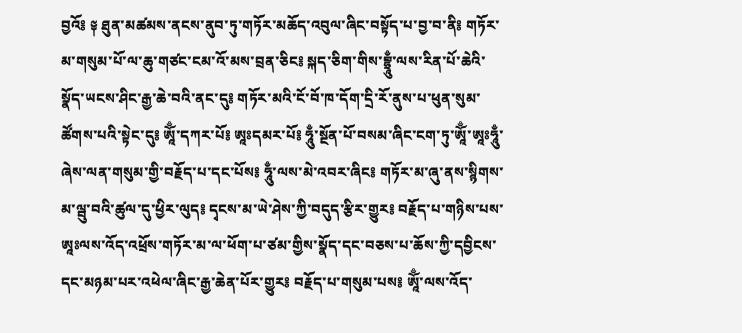བྱའོ༔ ༈ ཐུན་མཚམས་ནངས་ནུབ་ཏུ་གཏོར་མཆོད་འབུལ་ཞིང་བསྟོད་པ་བྱ་བ་ནི༔ གཏོར་མ་གསུམ་པོ་ལ་ཆུ་གཙང་ངམ་འོ་མས་བྲན་ཅིང༔ སྐད་ཅིག་གིས་བྷྲཱུྃ་ལས་རིན་པོ་ཆེའི་སྣོད་ཡངས་ཤིང་རྒྱ་ཆེ་བའི་ནང་དུ༔ གཏོར་མའི་ངོ་བོ་ཁ་དོག་དྲི་རོ་ནུས་པ་ཕུན་སུམ་ཚོགས་པའི་སྟེང་དུ༔ ཨཱོྃ་དཀར་པོ༔ ཨཱཿདམར་པོ༔ ཧཱུྃ་སྔོན་པོ་བསམ་ཞིང་ངག་ཏུ་ཨཱོྃ་ཨཱཿཧཱུྃ་ཞེས་ལན་གསུམ་གྱི་བརྗོད་པ་དང་པོས༔ ཧཱུྃ་ལས་མེ་འབར་ཞིང༔ གཏོར་མ་ཞུ་ནས་སྙིགས་མ་ལྦུ་བའི་ཚུལ་དུ་ཕྱིར་ལུད༔ དྭངས་མ་ཡེ་ཤེས་ཀྱི་བདུད་རྩིར་གྱུར༔ བརྗོད་པ་གཉིས་པས་ཨཱཿལས་འོད་འཕྲོས་གཏོར་མ་ལ་ཕོག་པ་ཙམ་གྱིས་སྣོད་དང་བཅས་པ་ཆོས་ཀྱི་དབྱིངས་དང་མཉམ་པར་འཕེལ་ཞིང་རྒྱ་ཆེན་པོར་གྱུར༔ བརྗོད་པ་གསུམ་པས༔ ཨཱོྃ་ལས་འོད་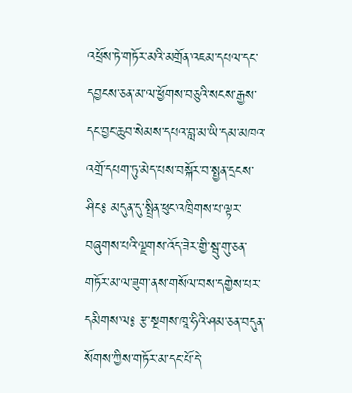འཕྲོས་ཏེ་གཏོར་མའི་མགྲོན་འཇམ་དཔལ་དང་དབྱངས་ཅན་མ་ལ་ཕྱོགས་བཅུའི་སངས་རྒྱས་དང་བྱང་ཆུབ་སེམས་དཔའ་བླ་མ་ཡི་དམ་མཁའ་འགྲོ་དཔག་ཏུ་མེད་པས་བསྐོར་བ་སྤྱན་དྲངས་ཤིང༔ མདུན་དུ་སྤྲིན་ཕུང་འཁྲིགས་པ་ལྟར་བཞུགས་པའི་ལྗགས་འོད་ཟེར་གྱི་སྦུ་གུ་ཅན་གཏོར་མ་ལ་ཟུག་ནས་གསོལ་བས་དགྱེས་པར་དམིགས་ལ༔ རྩ་སྔགས་ཁཱ་ཧིའི་ཤམ་ཅན་བདུན་སོགས་ཀྱིས་གཏོར་མ་དང་པོ་དེ་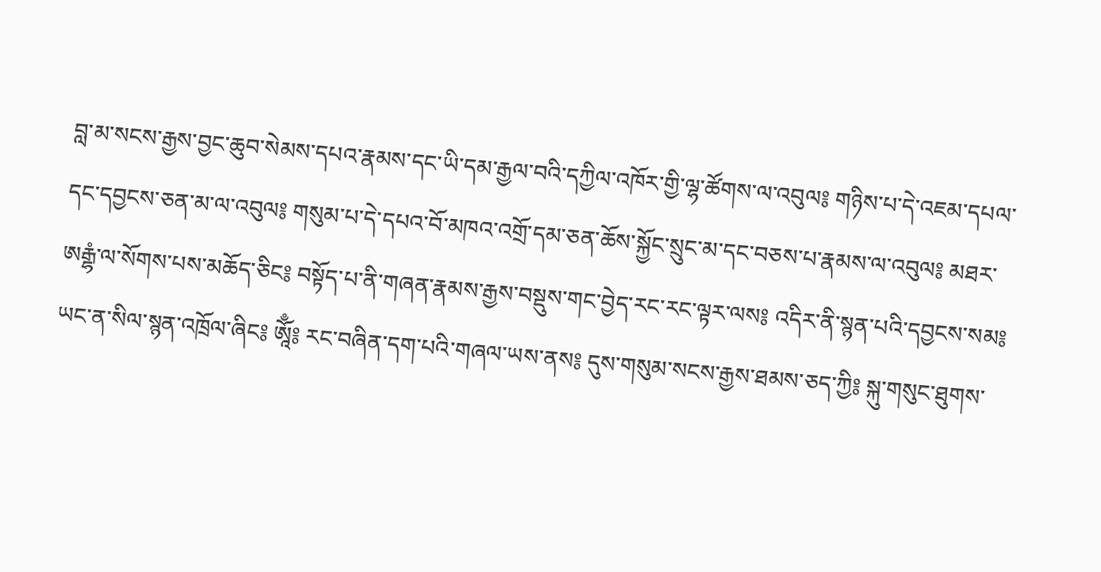བླ་མ་སངས་རྒྱས་བྱང་ཆུབ་སེམས་དཔའ་རྣམས་དང་ཡི་དམ་རྒྱལ་བའི་དཀྱིལ་འཁོར་གྱི་ལྷ་ཚོགས་ལ་འབུལ༔ གཉིས་པ་དེ་འཇམ་དཔལ་དང་དབྱངས་ཅན་མ་ལ་འབུལ༔ གསུམ་པ་དེ་དཔའ་བོ་མཁའ་འགྲོ་དམ་ཅན་ཆོས་སྐྱོང་སྲུང་མ་དང་བཅས་པ་རྣམས་ལ་འབུལ༔ མཐར་ཨརྒྷཾ་ལ་སོགས་པས་མཆོད་ཅིང༔ བསྟོད་པ་ནི་གཞན་རྣམས་རྒྱས་བསྡུས་གང་བྱེད་རང་རང་ལྟར་ལས༔ འདིར་ནི་སྙན་པའི་དབྱངས་སམ༔ ཡང་ན་སིལ་སྙན་འཁྲོལ་ཞིང༔ ཨཱོྃ༔ རང་བཞིན་དག་པའི་གཞལ་ཡས་ནས༔ དུས་གསུམ་སངས་རྒྱས་ཐམས་ཅད་ཀྱི༔ སྐུ་གསུང་ཐུགས་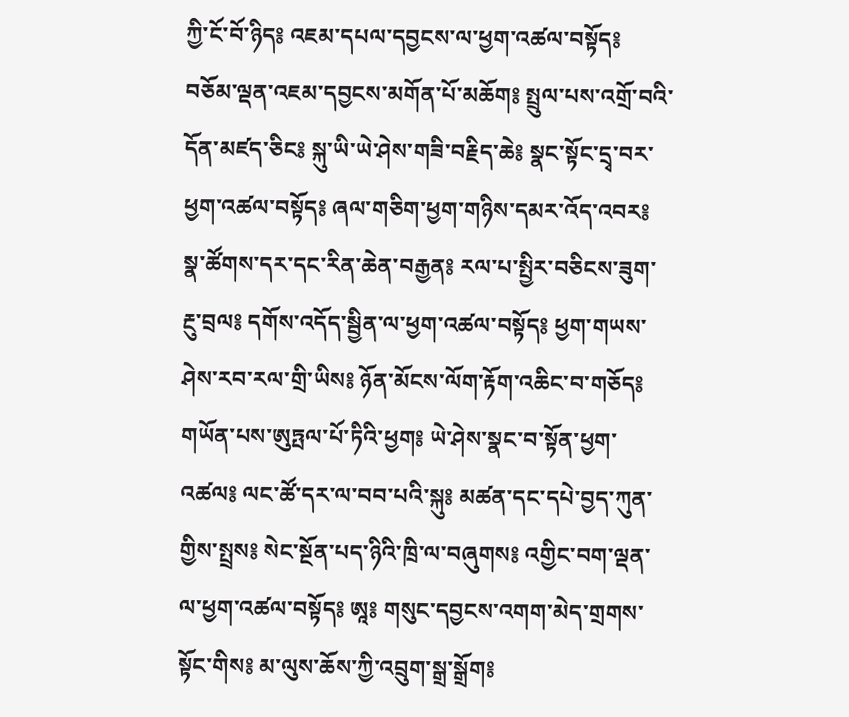ཀྱི་ངོ་བོ་ཉིད༔ འཇམ་དཔལ་དབྱངས་ལ་ཕྱག་འཚལ་བསྟོད༔ བཅོམ་ལྡན་འཇམ་དབྱངས་མགོན་པོ་མཆོག༔ སྤྲུལ་པས་འགྲོ་བའི་དོན་མཛད་ཅིང༔ སྐུ་ཡི་ཡེ་ཤེས་གཟི་བརྗིད་ཆེ༔ སྣང་སྟོང་དྲྭ་བར་ཕྱག་འཚལ་བསྟོད༔ ཞལ་གཅིག་ཕྱག་གཉིས་དམར་འོད་འབར༔ སྣ་ཚོགས་དར་དང་རིན་ཆེན་བརྒྱན༔ རལ་པ་སྤྱིར་བཅིངས་ཟུག་རྔུ་བྲལ༔ དགོས་འདོད་སྦྱིན་ལ་ཕྱག་འཚལ་བསྟོད༔ ཕྱག་གཡས་ཤེས་རབ་རལ་གྲི་ཡིས༔ ཉོན་མོངས་ལོག་རྟོག་འཆིང་བ་གཅོད༔ གཡོན་པས་ཨུཏྤལ་པོ་ཏིའི་ཕྱག༔ ཡེ་ཤེས་སྣང་བ་སྟོན་ཕྱག་འཚལ༔ ལང་ཚོ་དར་ལ་བབ་པའི་སྐུ༔ མཚན་དང་དཔེ་བྱད་ཀུན་གྱིས་སྤྲས༔ སེང་སྔོན་པད་ཉིའི་ཁྲི་ལ་བཞུགས༔ འགྱིང་བག་ལྡན་ལ་ཕྱག་འཚལ་བསྟོད༔ ཨཱ༔ གསུང་དབྱངས་འགག་མེད་གྲགས་སྟོང་གིས༔ མ་ལུས་ཆོས་ཀྱི་འབྲུག་སྒྲ་སྒྲོག༔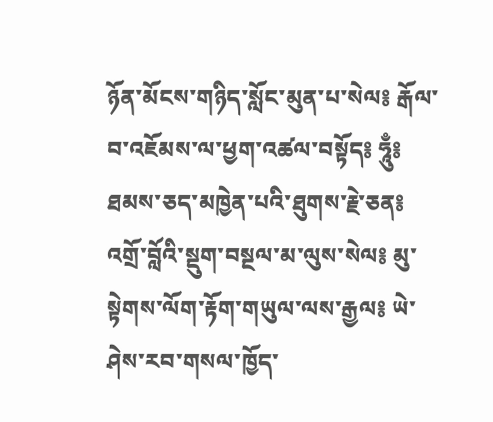ཉོན་མོངས་གཉིད་སློང་མུན་པ་སེལ༔ རྒོལ་བ་འཇོམས་ལ་ཕྱག་འཚལ་བསྟོད༔ ཧཱུྃ༔ ཐམས་ཅད་མཁྱེན་པའི་ཐུགས་རྗེ་ཅན༔ འགྲོ་བློའི་སྡུག་བསྔལ་མ་ལུས་སེལ༔ མུ་སྟེགས་ལོག་རྟོག་གཡུལ་ལས་རྒྱལ༔ ཡེ་ཤེས་རབ་གསལ་ཁྱོད་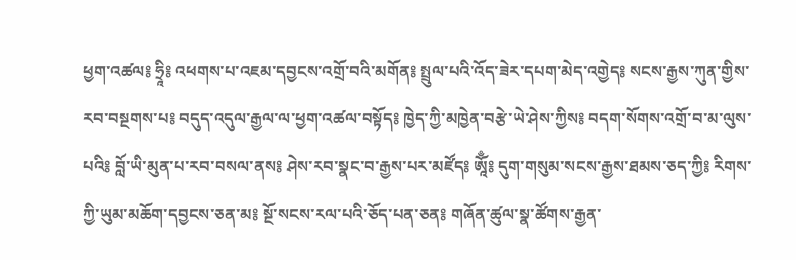ཕྱག་འཚལ༔ ཧྲཱི༔ འཕགས་པ་འཇམ་དབྱངས་འགྲོ་བའི་མགོན༔ སྤྲུལ་པའི་འོད་ཟེར་དཔག་མེད་འགྱེད༔ སངས་རྒྱས་ཀུན་གྱིས་རབ་བསྔགས་པ༔ བདུད་འདུལ་རྒྱལ་ལ་ཕྱག་འཚལ་བསྟོད༔ ཁྱེད་ཀྱི་མཁྱེན་བརྩེ་ཡེ་ཤེས་ཀྱིས༔ བདག་སོགས་འགྲོ་བ་མ་ལུས་པའི༔ བློ་ཡི་མུན་པ་རབ་བསལ་ནས༔ ཤེས་རབ་སྣང་བ་རྒྱས་པར་མཛོད༔ ཨཱོྃ༔ དུག་གསུམ་སངས་རྒྱས་ཐམས་ཅད་ཀྱི༔ རིགས་ཀྱི་ཡུམ་མཆོག་དབྱངས་ཅན་མ༔ སྔོ་སངས་རལ་པའི་ཅོད་པན་ཅན༔ གཞོན་ཚུལ་སྣ་ཚོགས་རྒྱན་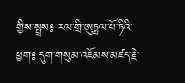གྱིས་སྤྲས༔ རལ་གྲི་ཨུཏྤལ་པོ་ཏིའི་ཕྱག༔ དུག་གསུམ་འཇོམས་མཛད་རྗེ་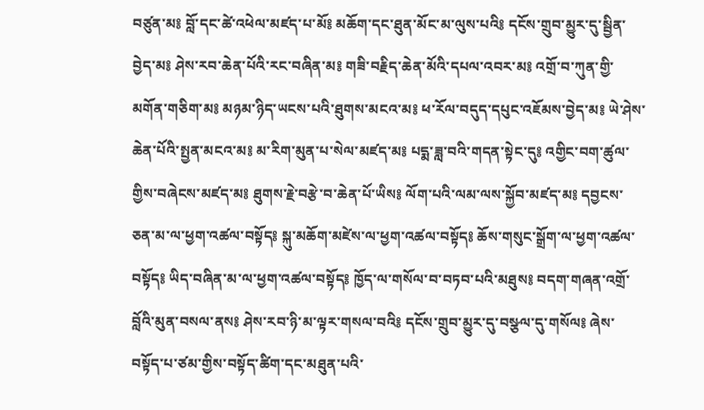བཙུན་མ༔ བློ་དང་ཚེ་འཕེལ་མཛད་པ་མོ༔ མཆོག་དང་ཐུན་མོང་མ་ལུས་པའི༔ དངོས་གྲུབ་མྱུར་དུ་སྦྱིན་བྱེད་མ༔ ཤེས་རབ་ཆེན་པོའི་རང་བཞིན་མ༔ གཟི་བརྗིད་ཆེན་མོའི་དཔལ་འབར་མ༔ འགྲོ་བ་ཀུན་གྱི་མགོན་གཅིག་མ༔ མཉམ་ཉིད་ཡངས་པའི་ཐུགས་མངའ་མ༔ ཕ་རོལ་བདུད་དཔུང་འཇོམས་བྱེད་མ༔ ཡེ་ཤེས་ཆེན་པོའི་སྤྱན་མངའ་མ༔ མ་རིག་མུན་པ་སེལ་མཛད་མ༔ པདྨ་ཟླ་བའི་གདན་སྟེང་དུ༔ འགྱིང་བག་ཚུལ་གྱིས་བཞེངས་མཛད་མ༔ ཐུགས་རྗེ་བརྩེ་བ་ཆེན་པོ་ཡིས༔ ལོག་པའི་ལམ་ལས་སྐྱོབ་མཛད་མ༔ དབྱངས་ཅན་མ་ལ་ཕྱག་འཚལ་བསྟོད༔ སྐུ་མཆོག་མཛེས་ལ་ཕྱག་འཚལ་བསྟོད༔ ཆོས་གསུང་སྒྲོག་ལ་ཕྱག་འཚལ་བསྟོད༔ ཡིད་བཞིན་མ་ལ་ཕྱག་འཚལ་བསྟོད༔ ཁྱོད་ལ་གསོལ་བ་བཏབ་པའི་མཐུས༔ བདག་གཞན་འགྲོ་བློའི་མུན་བསལ་ནས༔ ཤེས་རབ་ཉི་མ་ལྟར་གསལ་བའི༔ དངོས་གྲུབ་མྱུར་དུ་བསྩལ་དུ་གསོལ༔ ཞེས་བསྟོད་པ་ཙམ་གྱིས་བསྟོད་ཚིག་དང་མཐུན་པའི་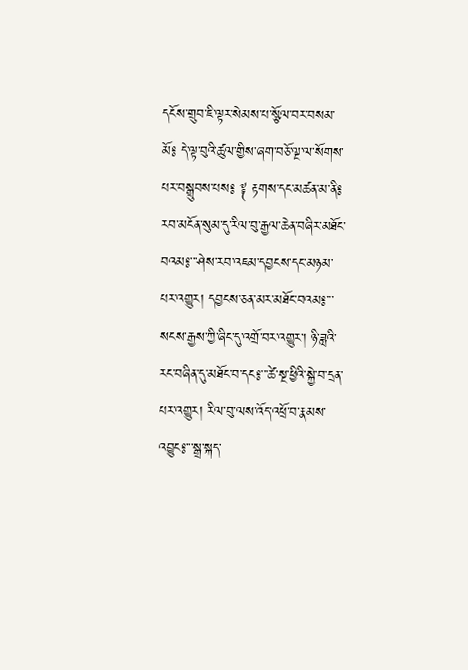དངོས་གྲུབ་ཇི་ལྟར་སེམས་པ་སྩོལ་བར་བསམ་མོ༔ དེ་ལྟ་བུའི་ཚུལ་གྱིས་ཞག་བཅོ་ལྔ་ལ་སོགས་པར་བསྒྲུབས་པས༔ ༈ རྟགས་དང་མཚན་མ་ནི༔ རབ་མངོན་སུམ་དུ་རིལ་བུ་རྒྱལ་ཆེན་བཞིར་མཐོང་བའམ༔་་་ཤེས་རབ་འཇམ་དབྱངས་དང་མཉམ་པར་འགྱུར། དབྱངས་ཅན་མར་མཐོང་བའམ༔་་་སངས་རྒྱས་ཀྱི་ཞིང་དུ་འགྲོ་བར་འགྱུར་། ཉི་ཟླའི་རང་བཞིན་དུ་མཐོང་བ་དང༔་་་ཚེ་སྔ་ཕྱིའི་སྐྱེ་བ་དྲན་པར་འགྱུར། རིལ་བུ་ལས་འོད་འཕྲོ་བ་རྣམས་འབྱུང༔་་་སྒྲ་སྐད་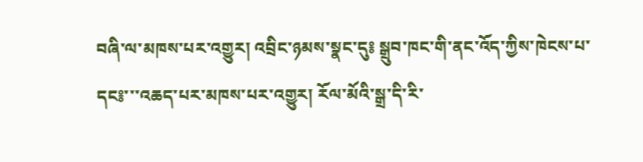བཞི་ལ་མཁས་པར་འགྱུར། འབྲིང་ཉམས་སྣང་དུ༔ སྒྲུབ་ཁང་གི་ནང་འོད་ཀྱིས་ཁེངས་པ་དང༔་་་འཆད་པར་མཁས་པར་འགྱུར། རོལ་མོའི་སྒྲ་དི་རི་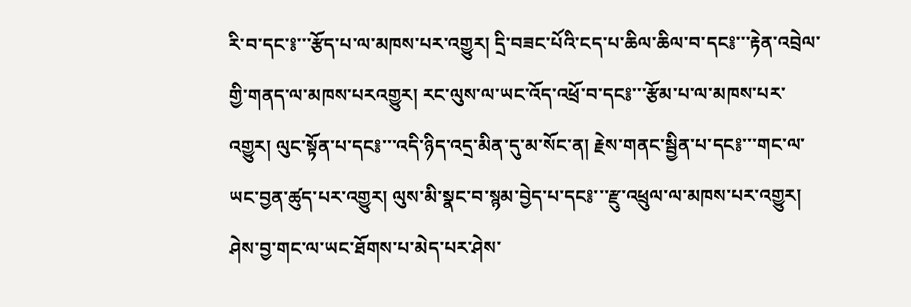རི་བ་དང་༔་་་རྩོད་པ་ལ་མཁས་པར་འགྱུར། དྲི་བཟང་པོའི་ངད་པ་ཆིལ་ཆིལ་བ་དང༔་་་རྟེན་འབྲེལ་གྱི་གནད་ལ་མཁས་པརའགྱུར། རང་ལུས་ལ་ཡང་འོད་འཕྲོ་བ་དང༔་་་རྩོམ་པ་ལ་མཁས་པར་འགྱུར། ལུང་སྟོན་པ་དང༔་་་འདི་ཉིད་འདྲ་མིན་དུ་མ་སོང་ན། རྗེས་གནང་སྦྱིན་པ་དང༔་་་གང་ལ་ཡང་བྱན་ཚུད་པར་འགྱུར། ལུས་མི་སྣང་བ་སྙམ་བྱེད་པ་དང༔་་་རྫུ་འཕྲུལ་ལ་མཁས་པར་འགྱུར། ཤེས་བྱ་གང་ལ་ཡང་ཐོགས་པ་མེད་པར་ཤེས་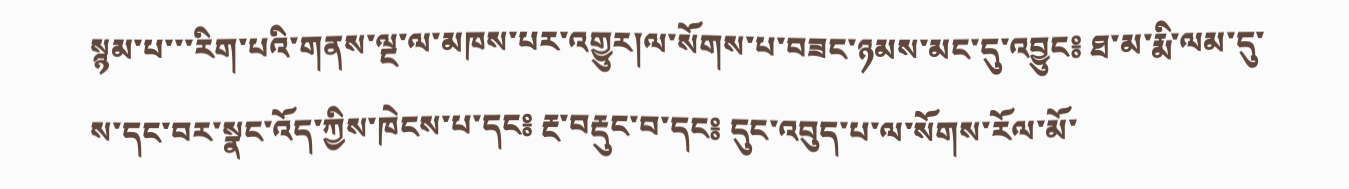སྙམ་པ་་་རིག་པའི་གནས་ལྔ་ལ་མཁས་པར་འགྱུར།ལ་སོགས་པ་བཟང་ཉམས་མང་དུ་འབྱུང༔ ཐ་མ་རྨི་ལམ་དུ་ས་དང་བར་སྣང་འོད་ཀྱིས་ཁེངས་པ་དང༔ རྔ་བརྡུང་བ་དང༔ དུང་འབུད་པ་ལ་སོགས་རོལ་མོ་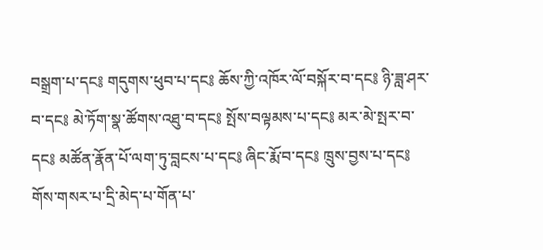བསྒྲག་པ་དང༔ གདུགས་ཕུབ་པ་དང༔ ཆོས་ཀྱི་འཁོར་ལོ་བསྐོར་བ་དང༔ ཉི་ཟླ་ཤར་བ་དང༔ མེ་ཏོག་སྣ་ཚོགས་འཐུ་བ་དང༔ སྤོས་བལྟམས་པ་དང༔ མར་མེ་སྤར་བ་དང༔ མཚོན་རྣོན་པོ་ལག་ཏུ་བླངས་པ་དང༔ ཞིང་རྨོ་བ་དང༔ ཁྲུས་བྱས་པ་དང༔ གོས་གསར་པ་དྲི་མེད་པ་གོན་པ་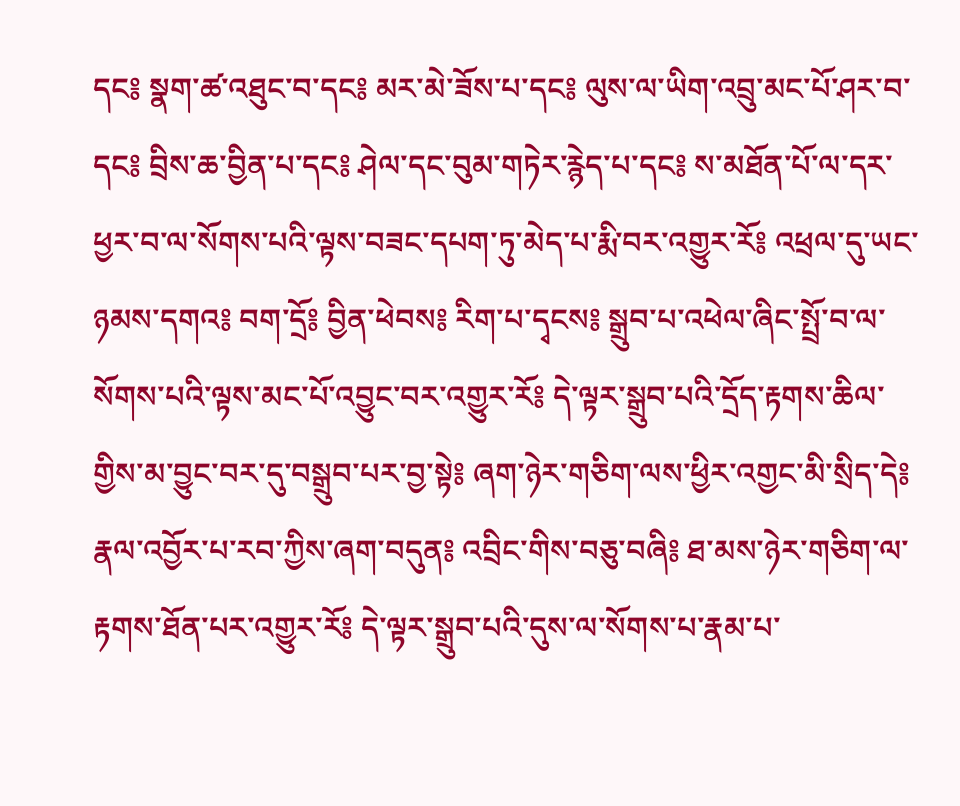དང༔ སྣག་ཚ་འཐུང་བ་དང༔ མར་མེ་ཟོས་པ་དང༔ ལུས་ལ་ཡིག་འབྲུ་མང་པོ་ཤར་བ་དང༔ བྲིས་ཆ་བྱིན་པ་དང༔ ཤེལ་དང་བུམ་གཏེར་རྙེད་པ་དང༔ ས་མཐོན་པོ་ལ་དར་ཕྱར་བ་ལ་སོགས་པའི་ལྟས་བཟང་དཔག་ཏུ་མེད་པ་རྨི་བར་འགྱུར་རོ༔ འཕྲལ་དུ་ཡང་ཉམས་དགའ༔ བག་དྲོ༔ བྱིན་ཕེབས༔ རིག་པ་དྭངས༔ སྒྲུབ་པ་འཕེལ་ཞིང་སྤྲོ་བ་ལ་སོགས་པའི་ལྟས་མང་པོ་འབྱུང་བར་འགྱུར་རོ༔ དེ་ལྟར་སྒྲུབ་པའི་དྲོད་རྟགས་ཆིལ་གྱིས་མ་བྱུང་བར་དུ་བསྒྲུབ་པར་བྱ་སྟེ༔ ཞག་ཉེར་གཅིག་ལས་ཕྱིར་འགྱང་མི་སྲིད་དེ༔ རྣལ་འབྱོར་པ་རབ་ཀྱིས་ཞག་བདུན༔ འབྲིང་གིས་བཅུ་བཞི༔ ཐ་མས་ཉེར་གཅིག་ལ་རྟགས་ཐོན་པར་འགྱུར་རོ༔ དེ་ལྟར་སྒྲུབ་པའི་དུས་ལ་སོགས་པ་རྣམ་པ་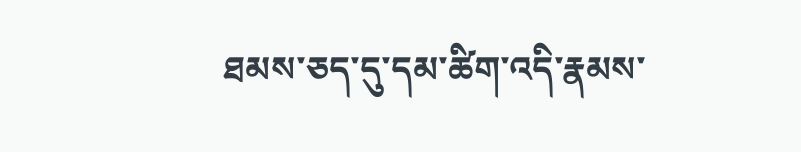ཐམས་ཅད་དུ་དམ་ཚིག་འདི་རྣམས་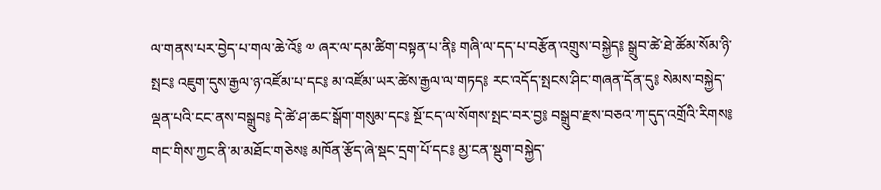ལ་གནས་པར་བྱེད་པ་གལ་ཆེ་འོ༔ ༧ ཞར་ལ་དམ་ཚིག་བསྟན་པ་ནི༔ གཞི་ལ་དད་པ་བརྩོན་འགྲུས་བསྐྱེད༔ སྒྲུབ་ཚེ་ཐེ་ཚོམ་སོམ་ཉི་སྤང༔ འཇུག་དུས་རྒྱལ་ཉ་འཛོམ་པ་དང༔ མ་འཛོམ་ཡར་ཚེས་རྒྱལ་ལ་གཏད༔ རང་འདོད་སྤངས་ཤིང་གཞན་དོན་དུ༔ སེམས་བསྐྱེད་ལྡན་པའི་ངང་ནས་བསྒྲུབ༔ དེ་ཚེ་ཤ་ཆང་སྒོག་གསུམ་དང༔ སྔོ་ངད་ལ་སོགས་སྤང་བར་བྱ༔ བསྒྲུབ་རྫས་བཅའ་ཀ་དུད་འགྲོའི་རིགས༔ གང་གིས་ཀྱང་ནི་མ་མཐོང་གཅེས༔ མཁོན་རྩོད་ཞེ་སྡང་དྲག་པོ་དང༔ མྱ་ངན་སྡུག་བསྐྱེད་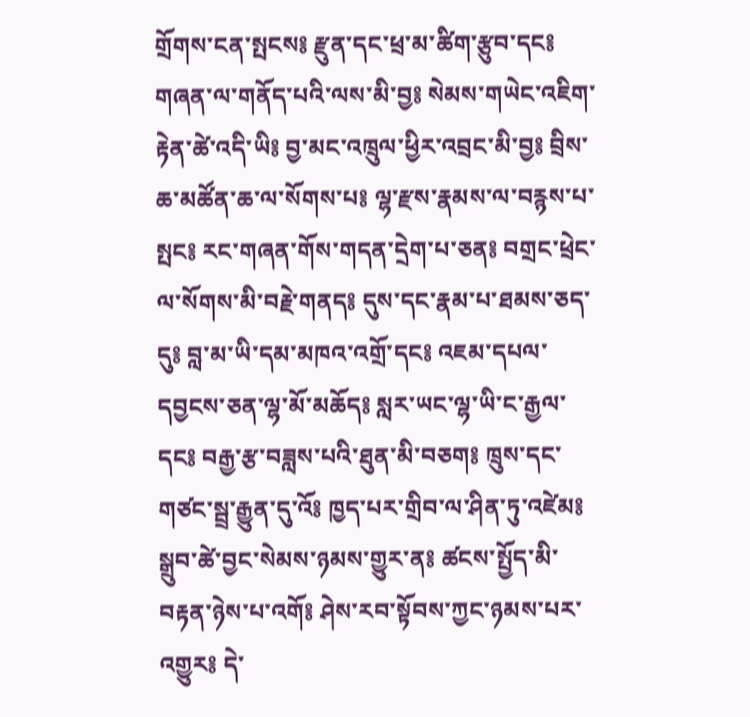གྲོགས་ངན་སྤངས༔ རྫུན་དང་ཕྲ་མ་ཚིག་རྩུབ་དང༔ གཞན་ལ་གནོད་པའི་ལས་མི་བྱ༔ སེམས་གཡེང་འཇིག་རྟེན་ཚེ་འདི་ཡི༔ བྱ་མང་འཁྲུལ་ཕྱིར་འབྲང་མི་བྱ༔ བྲིས་ཆ་མཚོན་ཆ་ལ་སོགས་པ༔ ལྷ་རྫས་རྣམས་ལ་བརྙས་པ་སྤང༔ རང་གཞན་གོས་གདན་དྲེག་པ་ཅན༔ བགྲང་ཕྲེང་ལ་སོགས་མི་བརྗེ་གནད༔ དུས་དང་རྣམ་པ་ཐམས་ཅད་དུ༔ བླ་མ་ཡི་དམ་མཁའ་འགྲོ་དང༔ འཇམ་དཔལ་དབྱངས་ཅན་ལྷ་མོ་མཆོད༔ སླར་ཡང་ལྷ་ཡི་ང་རྒྱལ་དང༔ བརྒྱ་རྩ་བཟླས་པའི་ཐུན་མི་བཅག༔ ཁྲུས་དང་གཙང་སྦྲ་རྒྱུན་དུ་འོ༔ ཁྱད་པར་གྲིབ་ལ་ཤིན་ཏུ་འཛེམ༔ སྒྲུབ་ཚེ་བྱང་སེམས་ཉམས་གྱུར་ན༔ ཚངས་སྤྱོད་མི་བརྟན་ཉེས་པ་འགོ༔ ཤེས་རབ་སྟོབས་ཀྱང་ཉམས་པར་འགྱུར༔ དེ་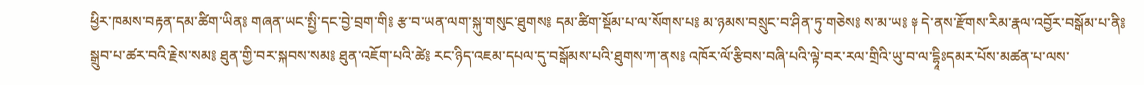ཕྱིར་ཁམས་བརྟན་དམ་ཚིག་ཡིན༔ གཞན་ཡང་སྤྱི་དང་བྱེ་བྲག་གི༔ རྩ་བ་ཡན་ལག་སྐུ་གསུང་ཐུགས༔ དམ་ཚིག་སྡོམ་པ་ལ་སོགས་པ༔ མ་ཉམས་བསྲུང་བ་ཤིན་ཏུ་གཅེས༔ ས་མ་ཡ༔ ༈ དེ་ནས་རྫོགས་རིམ་རྣལ་འབྱོར་བསྒོམ་པ་ནི༔ སྒྲུབ་པ་ཚར་བའི་རྗེས་སམ༔ ཐུན་གྱི་བར་སྐབས་སམ༔ ཐུན་འཇོག་པའི་ཚེ༔ རང་ཉིད་འཇམ་དཔལ་དུ་བསྒོམས་པའི་ཐུགས་ཀ་ནས༔ འཁོར་ལོ་རྩིབས་བཞི་པའི་ལྟེ་བར་རལ་གྲིའི་ཡུ་བ་ལ་དྷཱིཿདམར་པོས་མཚན་པ་ལས་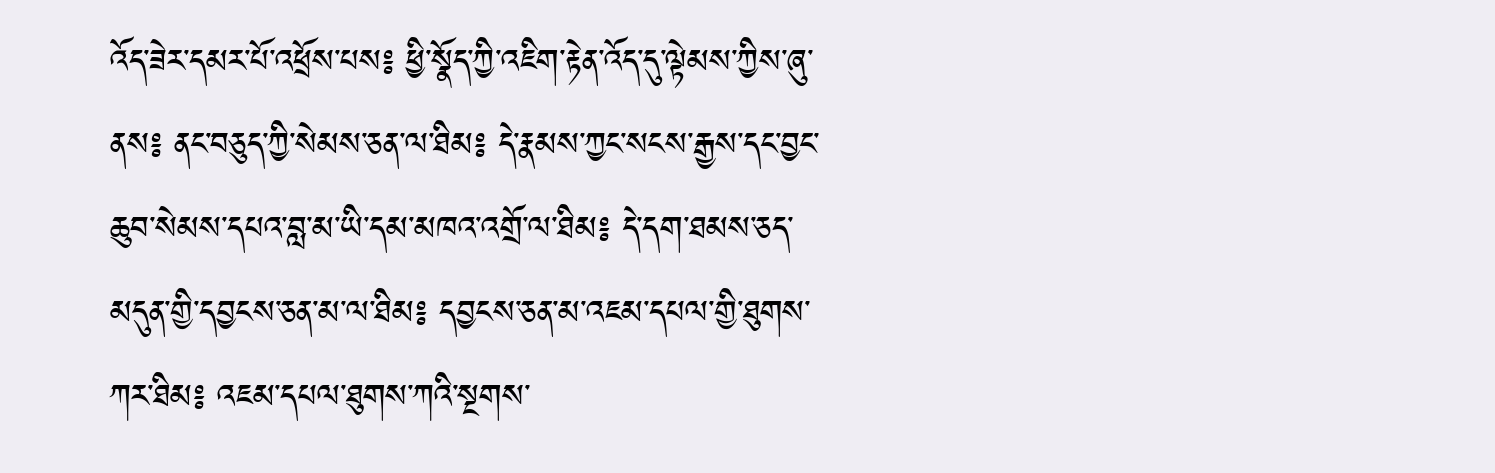འོད་ཟེར་དམར་པོ་འཕྲོས་པས༔ ཕྱི་སྣོད་ཀྱི་འཇིག་རྟེན་འོད་དུ་ལྟེམས་ཀྱིས་ཞུ་ནས༔ ནང་བཅུད་ཀྱི་སེམས་ཅན་ལ་ཐིམ༔ དེ་རྣམས་ཀྱང་སངས་རྒྱས་དང་བྱང་ཆུབ་སེམས་དཔའ་བླ་མ་ཡི་དམ་མཁའ་འགྲོ་ལ་ཐིམ༔ དེ་དག་ཐམས་ཅད་མདུན་གྱི་དབྱངས་ཅན་མ་ལ་ཐིམ༔ དབྱངས་ཅན་མ་འཇམ་དཔལ་གྱི་ཐུགས་ཀར་ཐིམ༔ འཇམ་དཔལ་ཐུགས་ཀའི་སྔགས་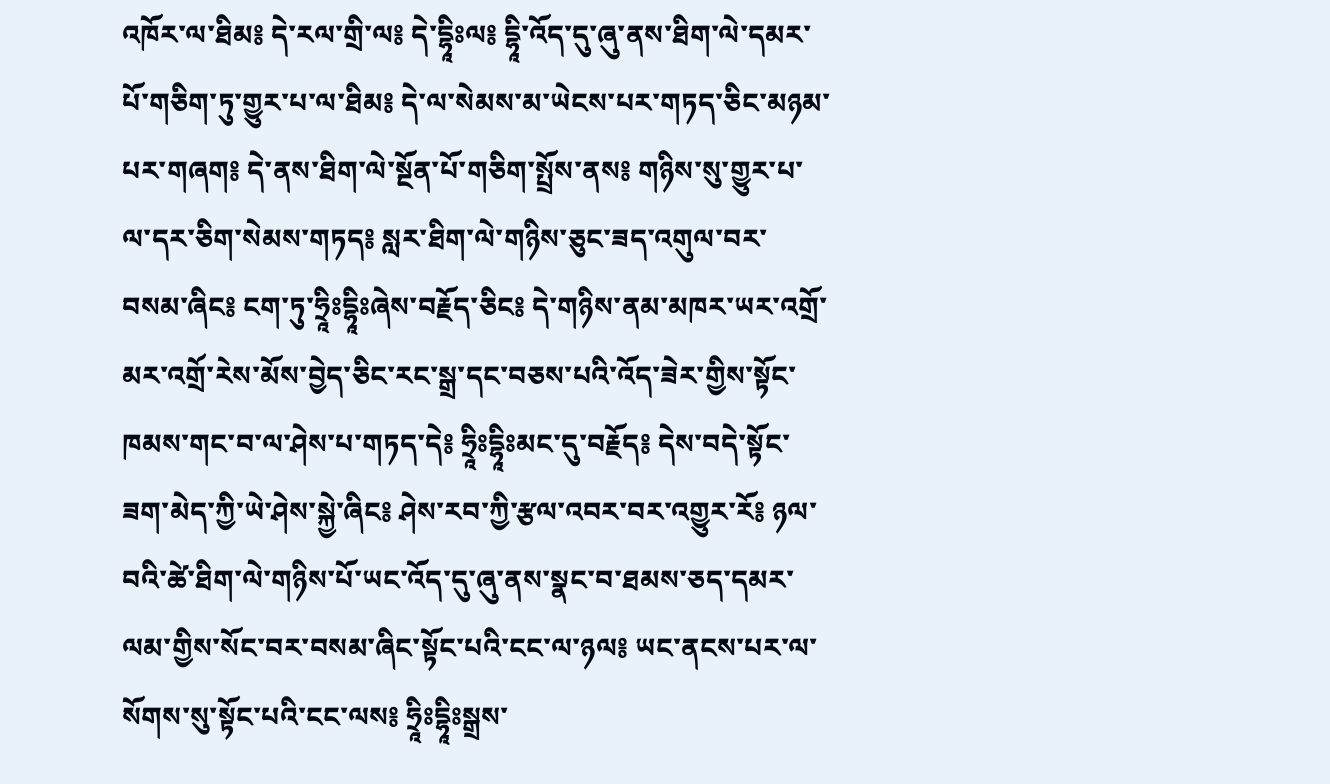འཁོར་ལ་ཐིམ༔ དེ་རལ་གྲི་ལ༔ དེ་དྷཱིཿལ༔ དྷཱི་འོད་དུ་ཞུ་ནས་ཐིག་ལེ་དམར་པོ་གཅིག་ཏུ་གྱུར་པ་ལ་ཐིམ༔ དེ་ལ་སེམས་མ་ཡེངས་པར་གཏད་ཅིང་མཉམ་པར་གཞག༔ དེ་ནས་ཐིག་ལེ་སྔོན་པོ་གཅིག་སྤྲོས་ནས༔ གཉིས་སུ་གྱུར་པ་ལ་དར་ཅིག་སེམས་གཏད༔ སླར་ཐིག་ལེ་གཉིས་ཅུང་ཟད་འགུལ་བར་བསམ་ཞིང༔ ངག་ཏུ་ཧྲཱིཿདྷཱིཿཞེས་བརྗོད་ཅིང༔ དེ་གཉིས་ནམ་མཁར་ཡར་འགྲོ་མར་འགྲོ་རེས་མོས་བྱེད་ཅིང་རང་སྒྲ་དང་བཅས་པའི་འོད་ཟེར་གྱིས་སྟོང་ཁམས་གང་བ་ལ་ཤེས་པ་གཏད་དེ༔ ཧྲཱིཿདྷཱིཿམང་དུ་བརྗོད༔ དེས་བདེ་སྟོང་ཟག་མེད་ཀྱི་ཡེ་ཤེས་སྐྱེ་ཞིང༔ ཤེས་རབ་ཀྱི་རྩལ་འབར་བར་འགྱུར་རོ༔ ཉལ་བའི་ཚེ་ཐིག་ལེ་གཉིས་པོ་ཡང་འོད་དུ་ཞུ་ནས་སྣང་བ་ཐམས་ཅད་དམར་ལམ་གྱིས་སོང་བར་བསམ་ཞིང་སྟོང་པའི་ངང་ལ་ཉལ༔ ཡང་ནངས་པར་ལ་སོགས་སུ་སྟོང་པའི་ངང་ལས༔ ཧྲཱིཿདྷཱིཿསྒྲས་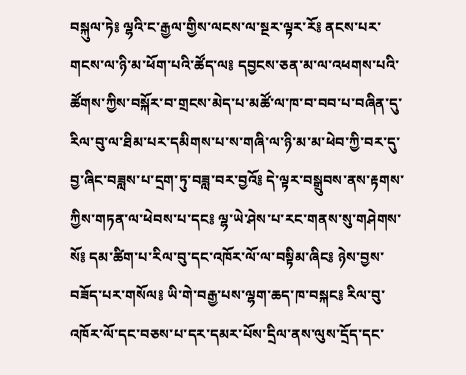བསྐུལ་ཏེ༔ ལྷའི་ང་རྒྱལ་གྱིས་ལངས་ལ་སྔར་ལྟར་རོ༔ ནངས་པར་གངས་ལ་ཉི་མ་ཕོག་པའི་ཚོད་ལ༔ དབྱངས་ཅན་མ་ལ་འཕགས་པའི་ཚོགས་ཀྱིས་བསྐོར་བ་གྲངས་མེད་པ་མཚོ་ལ་ཁ་བ་བབ་པ་བཞིན་དུ་རིལ་བུ་ལ་ཐིམ་པར་དམིགས་པ་ས་གཞི་ལ་ཉི་མ་མ་ཕེབ་ཀྱི་བར་དུ་བྱ་ཞིང་བཟླས་པ་དྲག་ཏུ་བཟླ་བར་བྱའོ༔ དེ་ལྟར་བསྒྲུབས་ནས་རྟགས་ཀྱིས་གཏན་ལ་ཕེབས་པ་དང༔ ལྷ་ཡེ་ཤེས་པ་རང་གནས་སུ་གཤེགས་སོ༔ དམ་ཚིག་པ་རིལ་བུ་དང་འཁོར་ལོ་ལ་བསྟིམ་ཞིང༔ ཉེས་བྱས་བཟོད་པར་གསོལ༔ ཡི་གེ་བརྒྱ་པས་ལྷག་ཆད་ཁ་བསྐང༔ རིལ་བུ་འཁོར་ལོ་དང་བཅས་པ་དར་དམར་པོས་དྲིལ་ནས་ལུས་དྲོད་དང་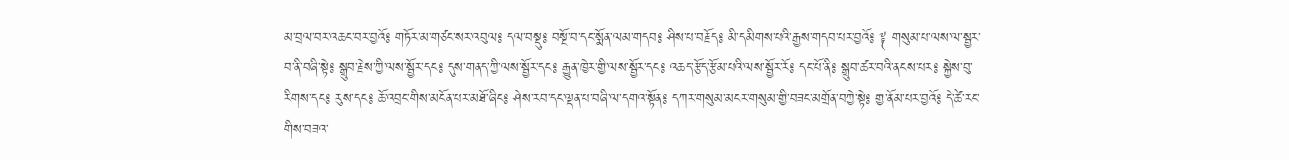མ་བྲལ་བར་འཆང་བར་བྱའོ༔ གཏོར་མ་གཙང་སར་འབུལ༔ དལ་བསྡུ༔ བསྔོ་བ་དང་སྨོན་ལམ་གདབ༔ ཤིས་པ་བརྗོད༔ མི་དམིགས་པའི་རྒྱས་གདབ་པར་བྱའོ༔ ༈ གསུམ་པ་ལས་ལ་སྦྱར་བ་ནི་བཞི་སྟེ༔ སྒྲུབ་རྗེས་ཀྱི་ལས་སྦྱོར་དང༔ དུས་གནད་ཀྱི་ལས་སྦྱོར་དང༔ རྒྱུན་ཁྱེར་གྱི་ལས་སྦྱོར་དང༔ འཆད་རྩོད་རྩོམ་པའི་ལས་སྦྱོར་རོ༔ དང་པོ་ནི༔ སྒྲུབ་ཚར་བའི་ནངས་པར༔ སྐྱེས་བུ་རིགས་དང༔ རུས་དང༔ ཆོ་འབྲང་གིས་མངོན་པར་མཐོ་ཞིང༔ ཤེས་རབ་དང་ལྡན་པ་བཞི་ལ་དགའ་སྟོན༔ དཀར་གསུམ་མངར་གསུམ་གྱི་བཟང་མགྲོན་བཀྱེ་སྟེ༔ གྱ་ནོམ་པར་བྱའོ༔ དེ་ཚེ་རང་གིས་བཟའ་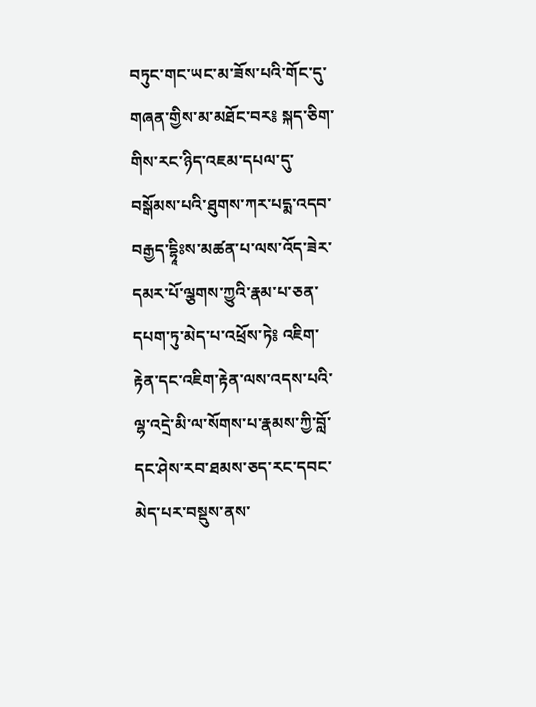བཏུང་གང་ཡང་མ་ཟོས་པའི་གོང་དུ་གཞན་གྱིས་མ་མཐོང་བར༔ སྐད་ཅིག་གིས་རང་ཉིད་འཇམ་དཔལ་དུ་བསྒོམས་པའི་ཐུགས་ཀར་པདྨ་འདབ་བརྒྱད་དྷཱིཿས་མཚན་པ་ལས་འོད་ཟེར་དམར་པོ་ལྕགས་ཀྱུའི་རྣམ་པ་ཅན་དཔག་ཏུ་མེད་པ་འཕྲོས་ཏེ༔ འཇིག་རྟེན་དང་འཇིག་རྟེན་ལས་འདས་པའི་ལྷ་འདྲེ་མི་ལ་སོགས་པ་རྣམས་ཀྱི་བློ་དང་ཤེས་རབ་ཐམས་ཅད་རང་དབང་མེད་པར་བསྡུས་ནས་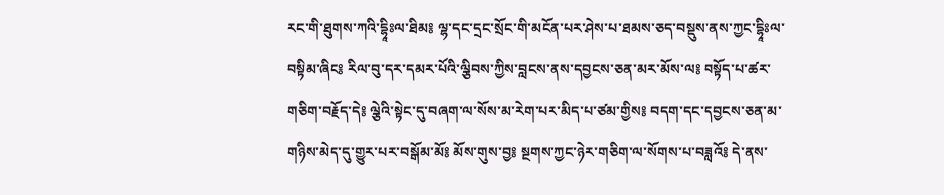རང་གི་ཐུགས་ཀའི་དྷཱིཿལ་ཐིམ༔ ལྷ་དང་དྲང་སྲོང་གི་མངོན་པར་ཤེས་པ་ཐམས་ཅད་བསྡུས་ནས་ཀྱང་དྷཱིཿལ་བསྟིམ་ཞིང༔ རིལ་བུ་དར་དམར་པོའི་ལྕིབས་ཀྱིས་བླངས་ནས་དབྱངས་ཅན་མར་མོས་ལ༔ བསྟོད་པ་ཚར་གཅིག་བརྗོད་དེ༔ ལྕེའི་སྟེང་དུ་བཞག་ལ་སོས་མ་རེག་པར་མིད་པ་ཙམ་གྱིས༔ བདག་དང་དབྱངས་ཅན་མ་གཉིས་མེད་དུ་གྱུར་པར་བསྒོམ་མོ༔ མོས་གུས་བྱ༔ སྔགས་ཀྱང་ཉེར་གཅིག་ལ་སོགས་པ་བཟླའོ༔ དེ་ནས་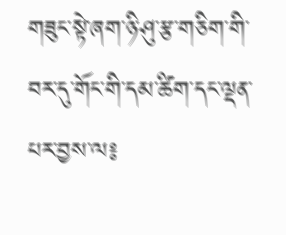གཟུང་སྟེ་ཞག་ཉི་ཤུ་རྩ་གཅིག་གི་བར་དུ་གོང་གི་དམ་ཚིག་དང་ལྡན་པར་བྱས་ལ༔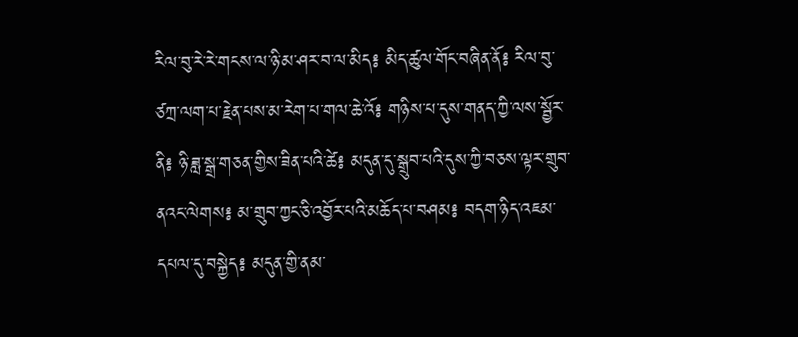རིལ་བུ་རེ་རེ་གངས་ལ་ཉི་མ་ཤར་བ་ལ་མིད༔ མིད་ཚུལ་གོང་བཞིན་ནོ༔ རིལ་བུ་ཙཀྲ་ལག་པ་རྗེན་པས་མ་རེག་པ་གལ་ཆེ་འོ༔ གཉིས་པ་དུས་གནད་ཀྱི་ལས་སྦྱོར་ནི༔ ཉི་ཟླ་སྒྲ་གཅན་གྱིས་ཟིན་པའི་ཚེ༔ མདུན་དུ་སྒྲུབ་པའི་དུས་ཀྱི་བཅས་ལྟར་གྲུབ་ནའང་ལེགས༔ མ་གྲུབ་ཀྱང་ཅི་འབྱོར་པའི་མཆོད་པ་བཤམ༔ བདག་ཉིད་འཇམ་དཔལ་དུ་བསྐྱེད༔ མདུན་གྱི་ནམ་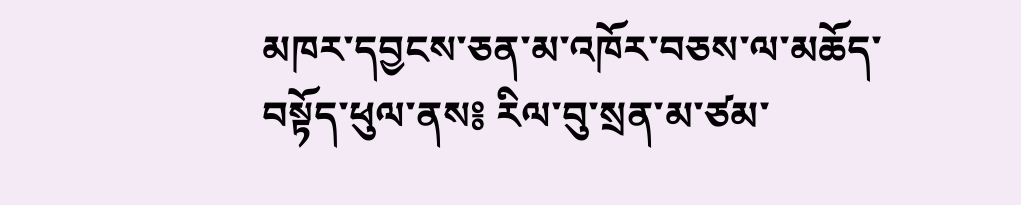མཁར་དབྱངས་ཅན་མ་འཁོར་བཅས་ལ་མཆོད་བསྟོད་ཕུལ་ནས༔ རིལ་བུ་སྲན་མ་ཙམ་